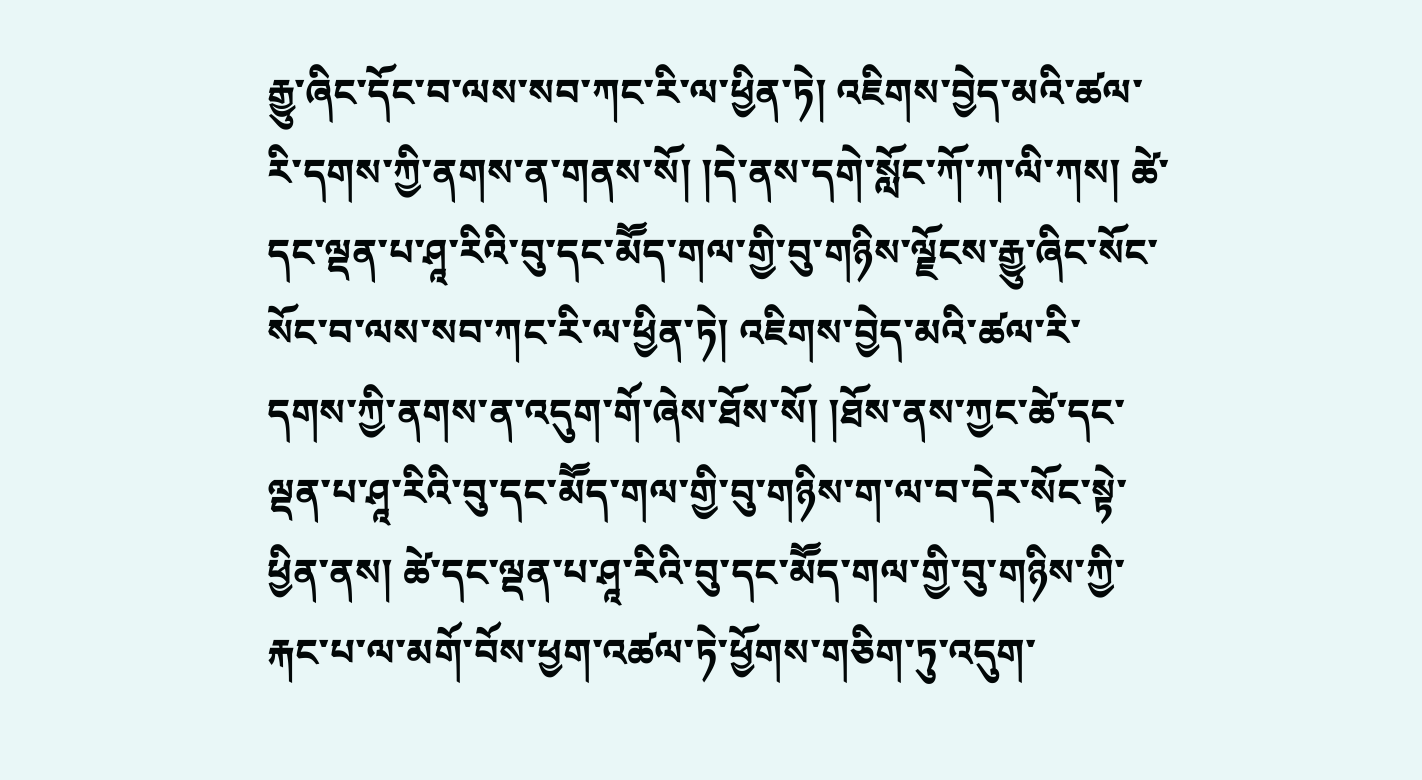རྒྱུ་ཞིང་དོང་བ་ལས་སབ་ཀང་རི་ལ་ཕྱིན་ཏེ། འཇིགས་བྱེད་མའི་ཚལ་རི་དགས་ཀྱི་ནགས་ན་གནས་སོ། །དེ་ནས་དགེ་སློང་ཀོ་ཀ་ལི་ཀས། ཚེ་དང་ལྡན་པ་ཤཱ་རིའི་བུ་དང་མཽད་གལ་གྱི་བུ་གཉིས་ལྗོངས་རྒྱུ་ཞིང་སོང་སོང་བ་ལས་སབ་ཀང་རི་ལ་ཕྱིན་ཏེ། འཇིགས་བྱེད་མའི་ཚལ་རི་དགས་ཀྱི་ནགས་ན་འདུག་གོ་ཞེས་ཐོས་སོ། །ཐོས་ནས་ཀྱང་ཚེ་དང་ལྡན་པ་ཤཱ་རིའི་བུ་དང་མཽད་གལ་གྱི་བུ་གཉིས་ག་ལ་བ་དེར་སོང་སྟེ་ཕྱིན་ནས། ཚེ་དང་ལྡན་པ་ཤཱ་རིའི་བུ་དང་མཽད་གལ་གྱི་བུ་གཉིས་ཀྱི་རྐང་པ་ལ་མགོ་བོས་ཕྱག་འཚལ་ཏེ་ཕྱོགས་གཅིག་ཏུ་འདུག་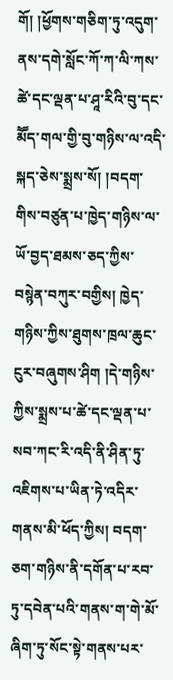གོ། །ཕྱོགས་གཅིག་ཏུ་འདུག་ནས་དགེ་སློང་ཀོ་ཀ་ལི་ཀས་ཚེ་དང་ལྡན་པ་ཤཱ་རིའི་བུ་དང་མཽད་གལ་གྱི་བུ་གཉིས་ལ་འདི་སྐད་ཅེས་སྨྲས་སོ། །བདག་གིས་བཙུན་པ་ཁྱེད་གཉིས་ལ་ཡོ་བྱད་ཐམས་ཅད་ཀྱིས་བསྙེན་བཀུར་བགྱིས། ཁྱེད་གཉིས་ཀྱིས་ཐུགས་ཁྲལ་ཆུང་ངུར་བཞུགས་ཤིག །དེ་གཉིས་ཀྱིས་སྨྲས་པ་ཚེ་དང་ལྡན་པ་སབ་ཀང་རི་འདི་ནི་ཤིན་ཏུ་འཇིགས་པ་ཡིན་ཏེ་འདིར་གནས་མི་ཕོད་ཀྱིས། བདག་ཅག་གཉིས་ནི་དགོན་པ་རབ་ཏུ་དབེན་པའི་གནས་ག་གེ་མོ་ཞིག་ཏུ་སོང་སྟེ་གནས་པར་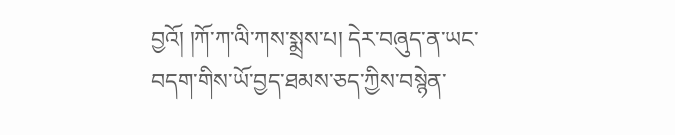བྱའོ། །ཀོ་ཀ་ལི་ཀས་སྨྲས་པ། དེར་བཞུད་ན་ཡང་བདག་གིས་ཡོ་བྱད་ཐམས་ཅད་ཀྱིས་བསྙེན་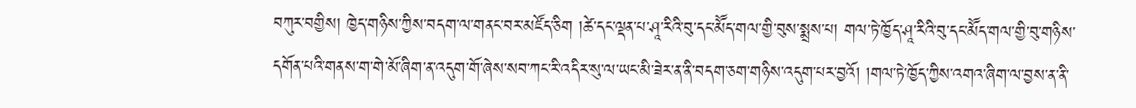བཀུར་བགྱིས། ཁྱེད་གཉིས་ཀྱིས་བདག་ལ་གནང་བར་མཛོད་ཅིག །ཚེ་དང་ལྡན་པ་ཤཱ་རིའི་བུ་དང་མཽད་གལ་གྱི་བུས་སྨྲས་པ། གལ་ཏེ་ཁྱོད་ཤཱ་རིའི་བུ་དང་མཽད་གལ་གྱི་བུ་གཉིས་དགོན་པའི་གནས་ག་གེ་མོ་ཞིག་ན་འདུག་གོ་ཞེས་སབ་ཀང་རི་འདིར་སུ་ལ་ཡང་མི་ཟེར་ན་ནི་བདག་ཅག་གཉིས་འདུག་པར་བྱའོ། །གལ་ཏེ་ཁྱོད་ཀྱིས་འགའ་ཞིག་ལ་བྱས་ན་ནི་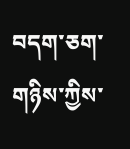བདག་ཅག་གཉིས་ཀྱིས་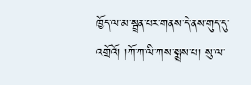ཁྱོད་ལ་མ་སྦྲན་པར་གནས་དེ་ནས་གུད་དུ་འགྲོའོ། །ཀོ་ཀ་ལི་ཀས་སྨྲས་པ། སུ་ལ་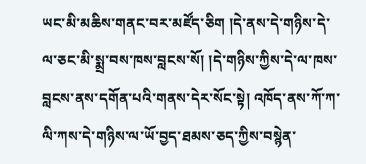ཡང་མི་མཆིས་གནང་བར་མཛོད་ཅིག །དེ་ནས་དེ་གཉིས་དེ་ལ་ཅང་མི་སྨྲ་བས་ཁས་བླངས་སོ། །དེ་གཉིས་ཀྱིས་དེ་ལ་ཁས་བླངས་ནས་དགོན་པའི་གནས་དེར་སོང་སྟེ། འཁོད་ནས་ཀོ་ཀ་ལི་ཀས་དེ་གཉིས་ལ་ཡོ་བྱད་ཐམས་ཅད་ཀྱིས་བསྙེན་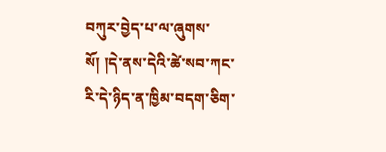བཀུར་བྱེད་པ་ལ་ཞུགས་སོ། །དེ་ནས་དེའི་ཚེ་སབ་ཀང་རི་དེ་ཉིད་ན་ཁྱིམ་བདག་ཅིག་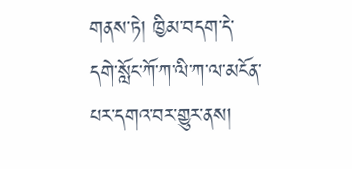གནས་ཏེ། ཁྱིམ་བདག་དེ་དགེ་སློང་ཀོ་ཀ་ལི་ཀ་ལ་མངོན་པར་དགའ་བར་གྱུར་ནས།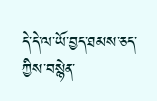དེ་དེ་ལ་ཡོ་བྱད་ཐམས་ཅད་ཀྱིས་བསྙེན་